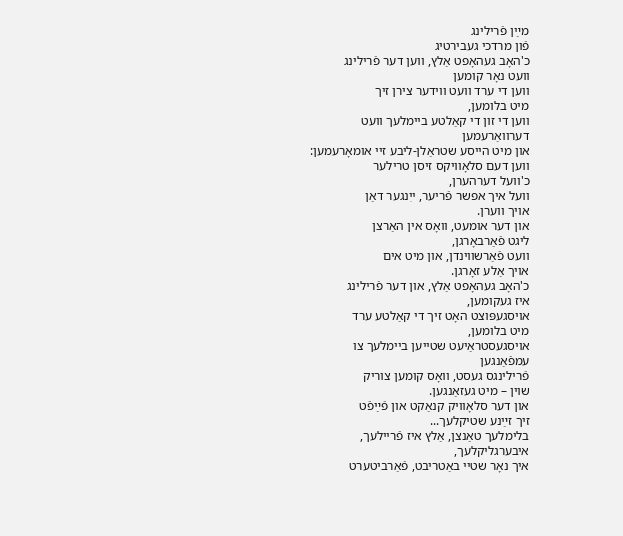מײַן פֿרילינג
פֿון מרדכי געבירטיג
כ'האָב געהאָפט אַלץ, ווען דער פֿרילינג
וועט נאָר קומען
ווען די ערד וועט ווידער צירן זיך
מיט בלומען,
ווען די זון די קאַלטע ביימלעך וועט
דערוואַרעמען
און מיט הייסע שטראַלן-ליבע זיי אומאָרעמען:
ווען דעם סלאָוויקס זיסן טרילער
כ'וועל דערהערן,
וועל איך אפשר פֿריער, ייִנגער דאַן
אויך ווערן.
און דער אומעט, וואָס אין האַרצן
ליגט פֿאַרבאָרגן,
וועט פֿאַרשווינדן, און מיט אים
אויך אַלע זאָרגן.
כ'האָב געהאָפט אַלץ, און דער פֿרילינג
איז געקומען,
אויסגעפּוצט האָט זיך די קאַלטע ערד
מיט בלומען,
אויסגעסטראַיעט שטייען ביימלעך צו
עמפֿאַנגען
פֿרילינגס געסט, וואָס קומען צוריק
שוין – מיט געזאַנגען.
און דער סלאָוויק קנאַקט און פֿײַפֿט
זיך זײַנע שטיקלעך...
בלימלעך טאַנצן, אַלץ איז פֿריילעך,
איבערגליקלעך,
איך נאָר שטיי באַטריבט, פֿאַרביטערט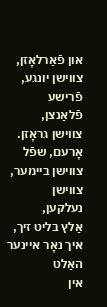און פֿאַרלאָזן,
צווישן יונגע, פֿרישע פֿלאַנצן,
צווישן גראָזן.
אָרעם, שפֿל צווישן ביימער, צווישן
נעלקען,
אַלץ בליט זיך, איך נאָר איינער האַלט
אין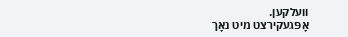וועלקען.
אָפּגעקירצט מיט נאָך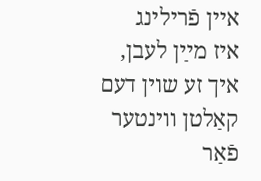איין פֿרילינג
איז מײַן לעבן,
איך זע שוין דעם קאַלטן ווינטער פֿאַר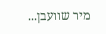מיר שוועבן...